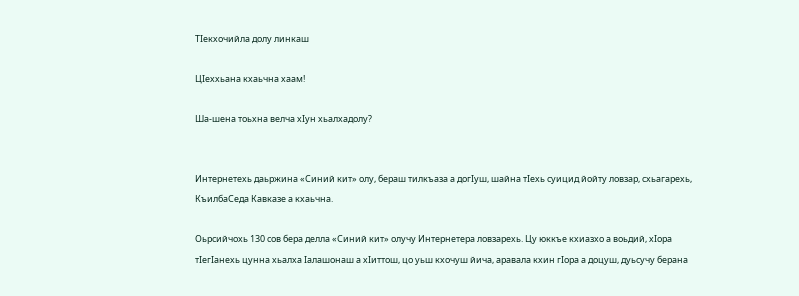ТIекхочийла долу линкаш

ЦIеххьана кхаьчна хаам!

Ша-шена тоьхна велча хIун хьалхадолу?


Интернетехь даьржина «Синий кит» олу, бераш тилкъаза а догIуш, шайна тIехь суицид йойту ловзар, схьагарехь, КъилбаСеда Кавказе а кхаьчна.

Оьрсийчохь 130 сов бера делла «Синий кит» олучу Интернетера ловзарехь. Цу юккъе кхиазхо а воьдий, хIора тIегIанехь цунна хьалха Iалашонаш а хIиттош, цо уьш кхочуш йича, аравала кхин гIора а доцуш, дуьсучу берана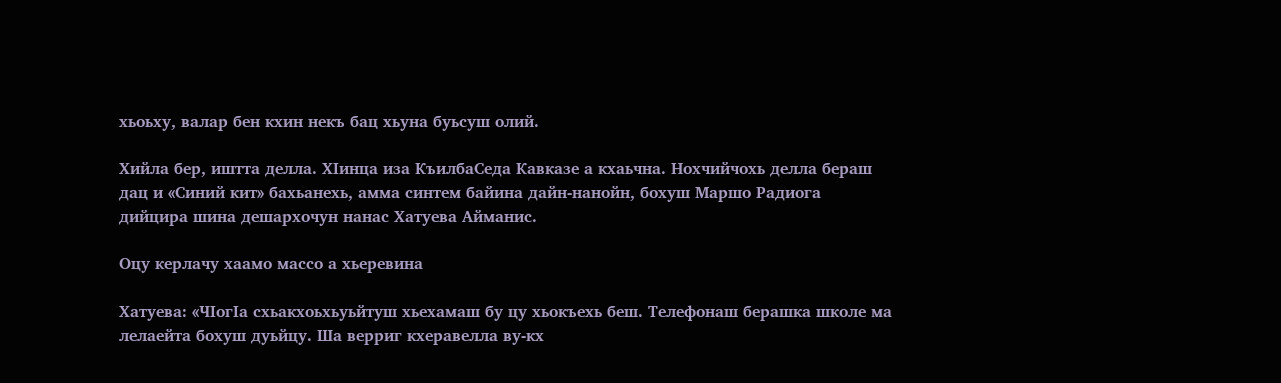хьоьху, валар бен кхин некъ бац хьуна буьсуш олий.

Хийла бер, иштта делла. ХIинца иза КъилбаСеда Кавказе а кхаьчна. Нохчийчохь делла бераш дац и «Синий кит» бахьанехь, амма синтем байина дайн-нанойн, бохуш Маршо Радиога дийцира шина дешархочун нанас Хатуева Айманис.

Оцу керлачу хаамо массо а хьеревина

Хатуева: «ЧIогIа схьакхоьхьуьйтуш хьехамаш бу цу хьокъехь беш. Телефонаш берашка школе ма лелаейта бохуш дуьйцу. Ша верриг кхеравелла ву-кх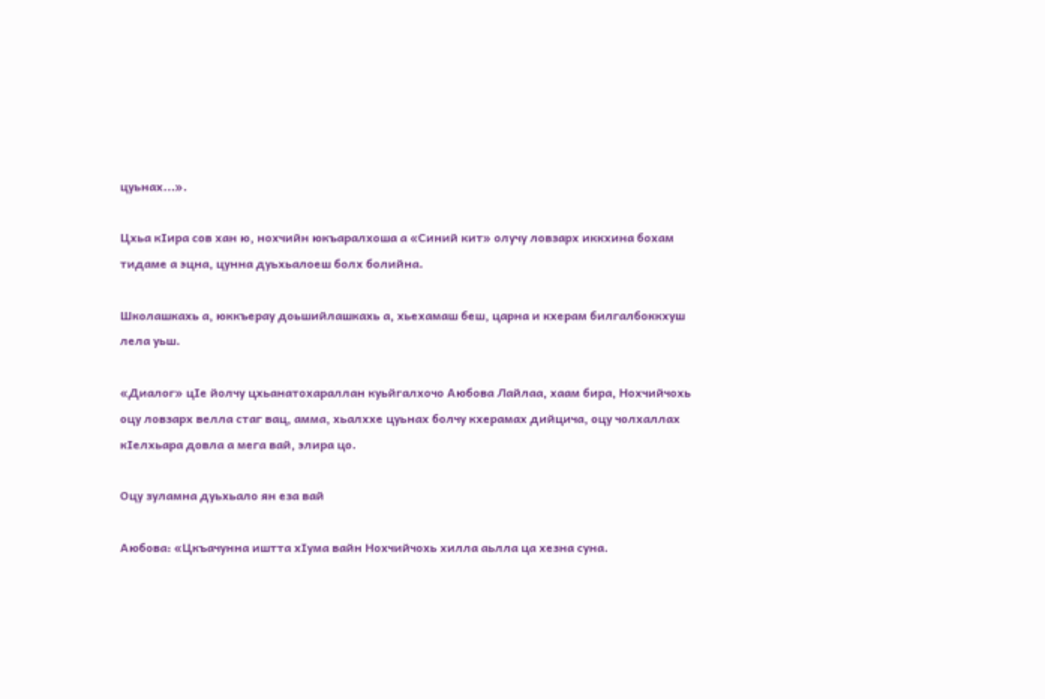цуьнах...».

Цхьа кIира сов хан ю, нохчийн юкъаралхоша а «Синий кит» олучу ловзарх иккхина бохам тидаме а эцна, цунна дуьхьалоеш болх болийна.

Школашкахь а, юккъерау доьшийлашкахь а, хьехамаш беш, царна и кхерам билгалбоккхуш лела уьш.

«Диалог» цIе йолчу цхьанатохараллан куьйгалхочо Аюбова Лайлаа, хаам бира, Нохчийчохь оцу ловзарх велла стаг вац, амма, хьалххе цуьнах болчу кхерамах дийцича, оцу чолхаллах кIелхьара довла а мега вай, элира цо.

Оцу зуламна дуьхьало ян еза вай

Аюбова: «Цкъачунна иштта хIума вайн Нохчийчохь хилла аьлла ца хезна суна.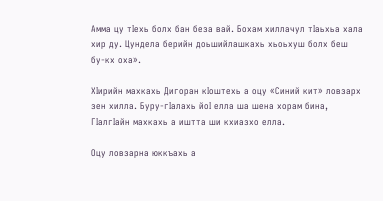Амма цу тIехь болх бан беза вай. Бохам хиллачул тIаьхьа хала хир ду. Цундела берийн доьшийлашкахь хьоьхуш болх беш бу-кх оха».

ХIирийн махкахь Дигоран кIоштехь а оцу «Синий кит» ловзарх зен хилла. Буру-гIалахь йоI елла ша шена хорам бина, ГIалгIайн махкахь а иштта ши кхиазхо елла.

Оцу ловзарна юккъахь а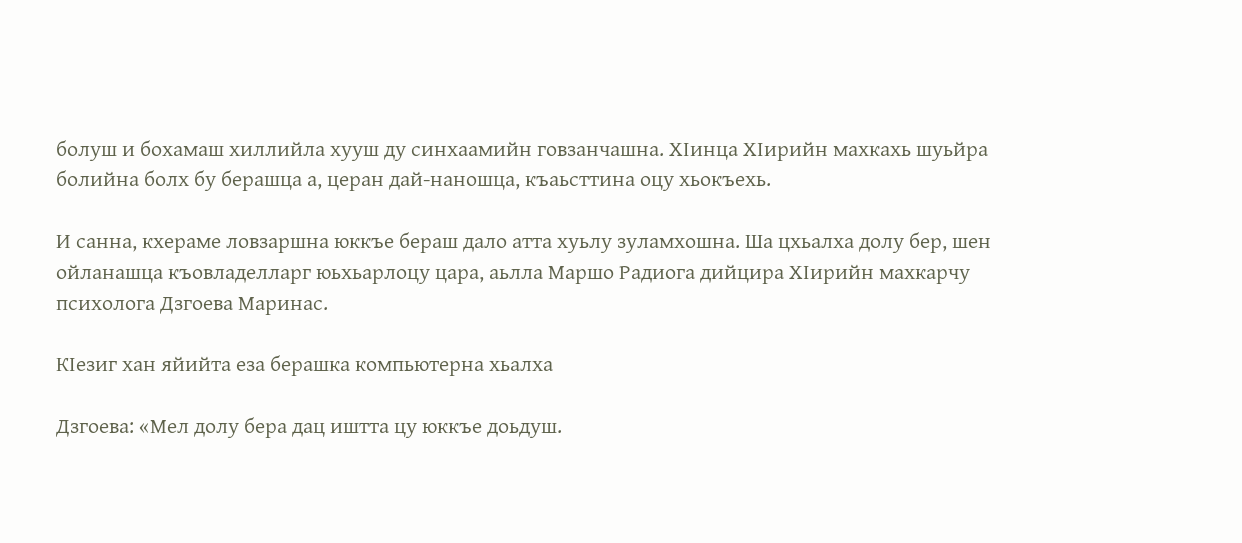болуш и бохамаш хиллийла хууш ду синхаамийн говзанчашна. ХIинца ХIирийн махкахь шуьйра болийна болх бу берашца а, церан дай-наношца, къаьсттина оцу хьокъехь.

И санна, кхераме ловзаршна юккъе бераш дало атта хуьлу зуламхошна. Ша цхьалха долу бер, шен ойланашца къовладелларг юьхьарлоцу цара, аьлла Маршо Радиога дийцира ХIирийн махкарчу психолога Дзгоева Маринас.

КIезиг хан яйийта еза берашка компьютерна хьалха

Дзгоева: «Мел долу бера дац иштта цу юккъе доьдуш.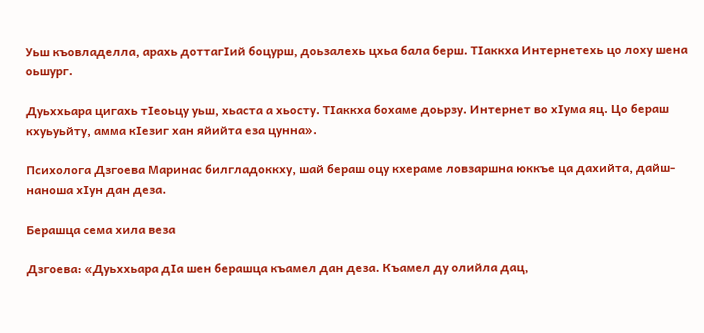Уьш къовладелла, арахь доттагIий боцурш, доьзалехь цхьа бала берш. ТIаккха Интернетехь цо лоху шена оьшург.

Дуьххьара цигахь тIеоьцу уьш, хьаста а хьосту. ТIаккха бохаме доьрзу. Интернет во хIума яц. Цо бераш кхуьуьйту, амма кIезиг хан яйийта еза цунна».

Психолога Дзгоева Маринас билгладоккху, шай бераш оцу кхераме ловзаршна юккъе ца дахийта, дайш-наноша хIун дан деза.

Берашца сема хила веза

Дзгоева: «Дуьххьара дIа шен берашца къамел дан деза. Къамел ду олийла дац,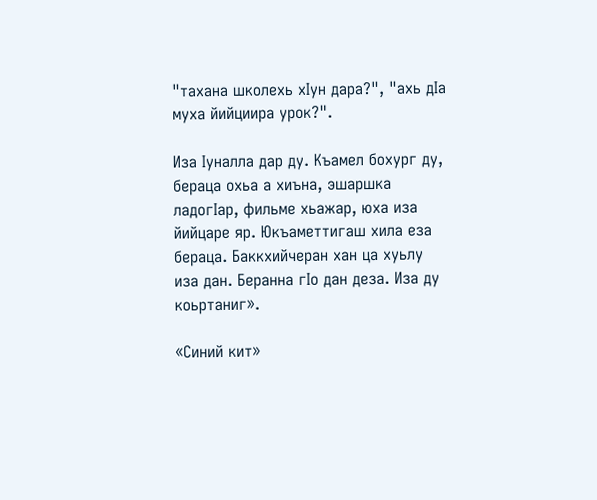"тахана школехь хIун дара?", "ахь дIа муха йийциира урок?".

Иза Iуналла дар ду. Къамел бохург ду, бераца охьа а хиъна, эшаршка ладогIар, фильме хьажар, юха иза йийцаре яр. Юкъаметтигаш хила еза бераца. Баккхийчеран хан ца хуьлу иза дан. Беранна гIо дан деза. Иза ду коьртаниг».

«Синий кит»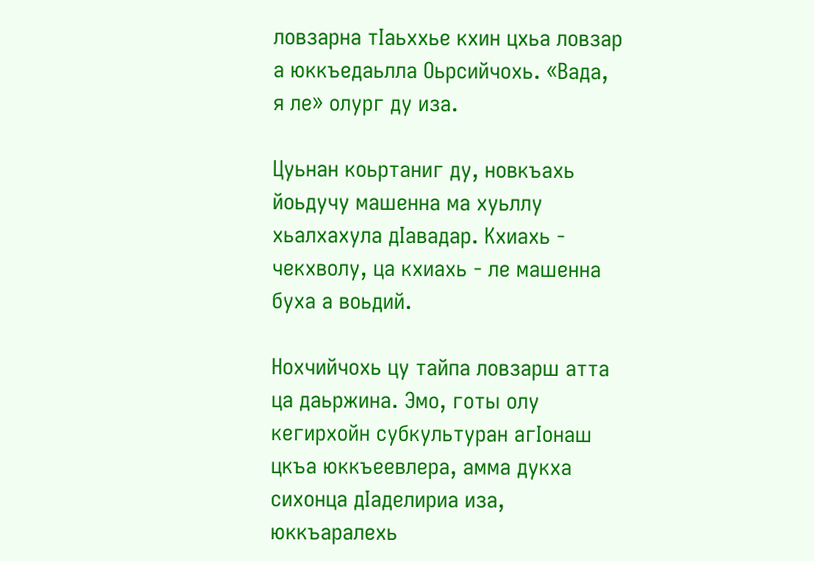ловзарна тIаьххье кхин цхьа ловзар а юккъедаьлла Оьрсийчохь. «Вада, я ле» олург ду иза.

Цуьнан коьртаниг ду, новкъахь йоьдучу машенна ма хуьллу хьалхахула дIавадар. Кхиахь - чекхволу, ца кхиахь - ле машенна буха а воьдий.

Нохчийчохь цу тайпа ловзарш атта ца даьржина. Эмо, готы олу кегирхойн субкультуран агIонаш цкъа юккъеевлера, амма дукха сихонца дIаделириа иза, юккъаралехь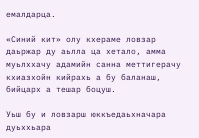емалдарца.

«Синий кит» олу кхераме ловзар даьржар ду аьлла ца хетало, амма муьлххачу адамийн санна меттигерачу кхиазхойн кийрахь а бу баланаш, бийцарх а тешар боцуш.

Уьш бу и ловзарш юккъедаьхначара дуьххьара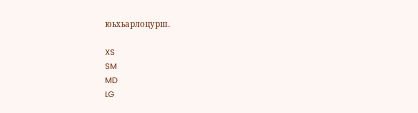юьхьарлоцурш.

XS
SM
MD
LG